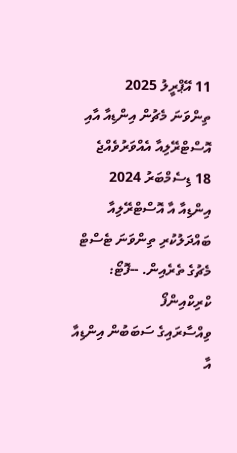11 އޭޕްރީލު 2025
ތިންވަނަ މެޗުން އިންޑިއާ އާއި އޮސްޓްރޭލިއާ އެއްވަރުވެއްޖެ
18 ޑިސެމްބަރު 2024
އިންޑިއާ އާ އޮސްޓްރޭލިއާ ބައްދަލުކުރި ތިންވަނަ ޓެސްޓް މެޗުގެ ތެރެއިން. --ފޮޓޯ: ކްރިކްއިންފޯ
ވިއްސާރައިގެ ސަބަބުން އިންޑިއާ އާ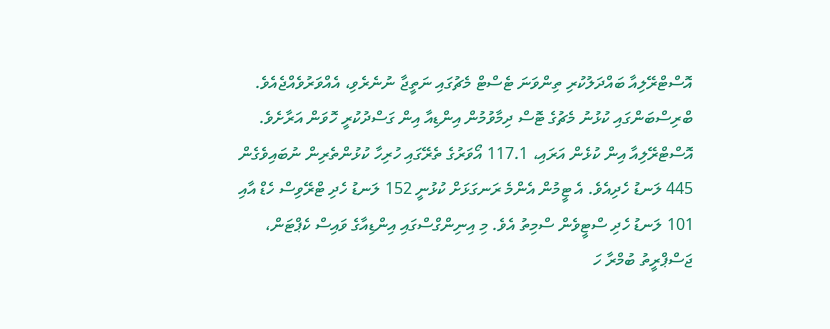އޮސްޓްރޭލިއާ ބައްދަލުކުރި ތިންވަނަ ޓެސްޓް މެޗުގައި ނަތީޖާ ނުނެރެވި، އެއްވަރުވެއްޖެއެވެ.
ބްރިސްބަންގައި ކުޅުނު މެޗުގެ ޓޮސް ދިމާވުމުން އިންޑިއާ އިން ގަސްދުކުރީ ހޮވަން އަރާށެވެ. އޮސްޓްރޭލިއާ އިން ކުޅެން އަރައި، 117.1 އޯވަރުގެ ތެރޭގައި ހުރިހާ ކުޅުންތެރިން ނުބައިވެގެން 445 ލަނޑު ހެދިއެވެ. އެ ޓީމުން އެންމެ ރަނގަޅަށް ކުޅުނީ 152 ލަނޑު ހެދި ޓްރޭވިސް ހެޑް އާއި 101 ލަނޑު ހެދި ސްޓީވެން ސްމިތު އެވެ. މި އިނިންގްސްގައި އިންޑިއާގެ ވައިސް ކެޕްޓަން، ޖަސްޕްރީތު ބުމްރާ ހަ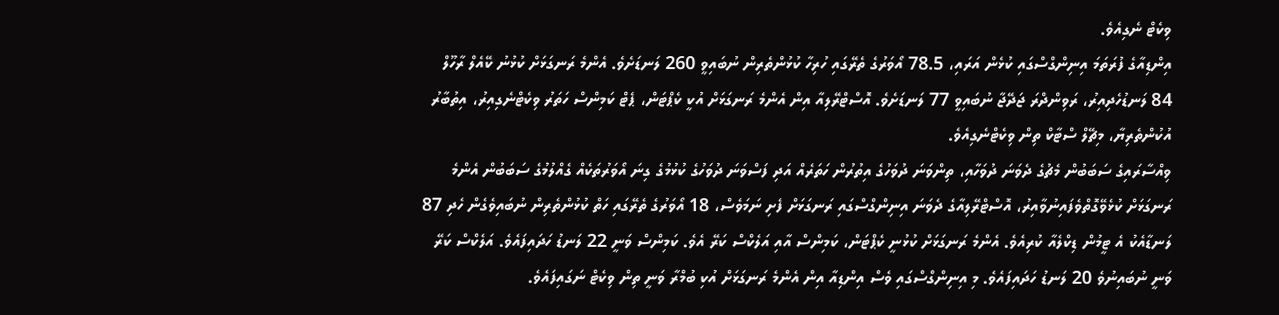ވިކެޓް ނެގިއެވެ.
އިންޑިއާގެ ފުރަތަމަ އިނިންގްސްގައި ކުޅެން އަރައި، 78.5 އޯވަރުގެ ތެރޭގައި ހުރިހާ ކުޅުންތެރިން ނުބައިވީ 260 ލަނޑަށެވެ. އެންމެ ރަނގަޅަށް ކުޅުނު ކޭއެލް ރާހޫލް 84 ލަނޑުހެދިއިރު، ރަވިންދްރަ ޖަދޭޖާ ނުބައިވީ 77 ލަނޑަށެވެ. އޮސްޓްރޭލިއާ އިން އެންމެ ރަނގަޅަށް އުކީ ކެޕްޓަން، ޕެޓް ކަމިންސް ހަތަރު ވިކެޓްނެގިއިރު، އިތުބާރު އުކުންތެރިޔާ، މިޗޭލް ސްޓާކް ތިން ވިކެޓްނެގިއެވެ.
ވިއްސާރައިގެ ސަބަބުން މެޗުގެ ދެވަނަ ދުވަހާއި، ތިންވަނަ ދުވަހުގެ އިތުރުން ހަތަރެއް އަދި ފަސްވަނަ ދުވަހުގެ ކުޅުމުގެ ގިނަ އޯވަރުތަކެއް ގެއްލުމުގެ ސަބަބުން އެންމެ ރަނގަޅަށް ކުޅެވޭގޮތްވެފައިނުވާއިރު، އޮސްޓްރޭލިއާގެ ދެވަނަ އިނިންގްސްގައި ރަނގަޅަށް ފެށި ނަމަވެސް، 18 އޯވަރުގެ ތެރޭގައި ހަތް ކުޅުންތެރިން ނުބައިވެގެން ހެދި 87 ލަނޑާއެކު އެ ޓީމުން ޑިކްލެއާ ކުރިއެވެ. އެންމެ ރަނގަޅަށް ކުޅުނީ ކެޕްޓަން، ކަމިންސް އާއި އަލެކްސް ކަރޭ އެވެ. ކަމިންސް ވަނީ 22 ލަނޑު ހަދައިފައެވެ. އަލެކްސް ކަރޭ ވަނީ ނުބައިނުވެ 20 ލަނޑު ހަދައިފައެވެ. މި އިނިންގްސްގައި ވެސް އިންޑިއާ އިން އެންމެ ރަނގަޅަށް އުކި ބުމްރާ ވަނީ ތިން ވިކެޓް ނަގައިފައެވެ.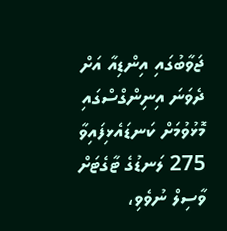ޖަވާބުގައި އިންޑިއާ އަށް ދެވަނަ އިނިންގްސްގައި މޮޅުވުމަށް ކަނޑައެޅިފައިވާ 275 ލަނޑުގެ ޓާގެޓަށް ވާސިލް ނުވެވި،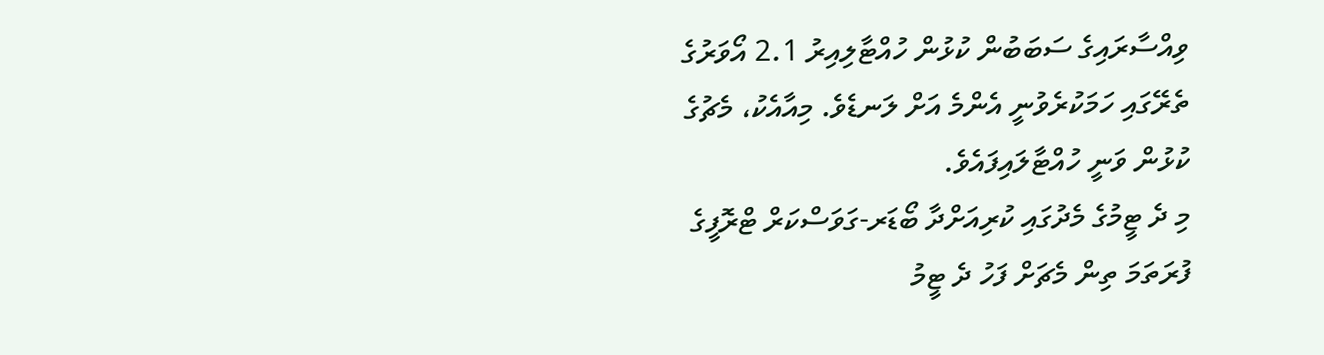ވިއްސާރައިގެ ސަބަބުން ކުޅުން ހުއްޓާލިއިރު 2.1 އޯވަރުގެ ތެރޭގައި ހަމަކުރެވުނީ އެންމެ އަށް ލަނޑެވެ. މިއާއެކު، މެޗުގެ ކުޅުން ވަނީ ހުއްޓާލައިފައެވެ.
މި ދެ ޓީމުގެ މެދުގައި ކުރިއަށްދާ ބޯޑަރ-ގަވަސްކަރް ޓްރޮފީގެ ފުރަތަމަ ތިން މެޗަށް ފަހު ދެ ޓީމު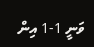ވަނީ 1-1 އިން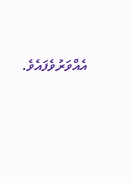އެއްވަރުވެފައެވެ.